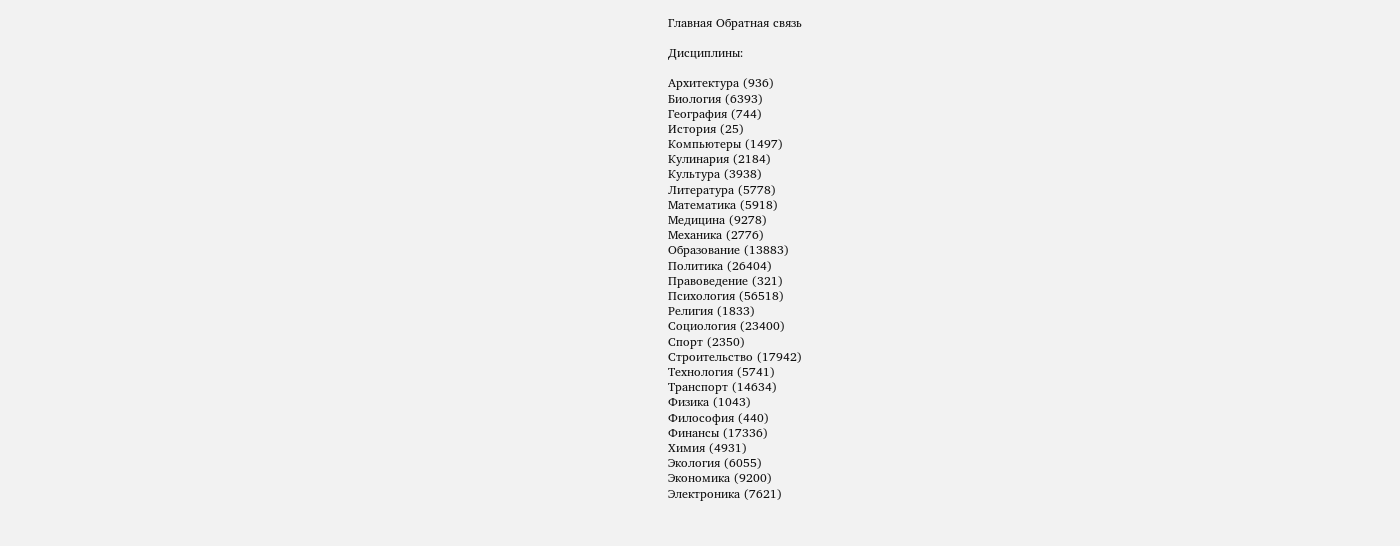Главная Обратная связь

Дисциплины:

Архитектура (936)
Биология (6393)
География (744)
История (25)
Компьютеры (1497)
Кулинария (2184)
Культура (3938)
Литература (5778)
Математика (5918)
Медицина (9278)
Механика (2776)
Образование (13883)
Политика (26404)
Правоведение (321)
Психология (56518)
Религия (1833)
Социология (23400)
Спорт (2350)
Строительство (17942)
Технология (5741)
Транспорт (14634)
Физика (1043)
Философия (440)
Финансы (17336)
Химия (4931)
Экология (6055)
Экономика (9200)
Электроника (7621)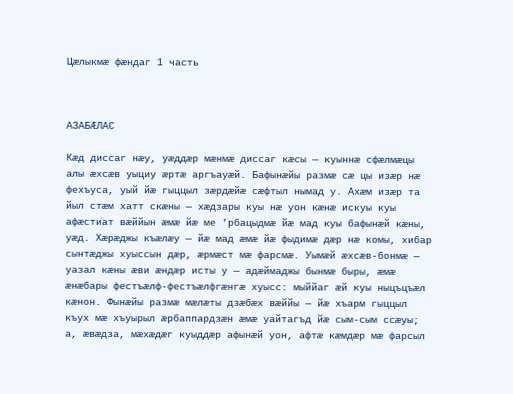Цæлыкмæ фæндаг 1 часть



АЗАБÆЛАС

Кæд диссаг нæу, уæддæр мæнмæ диссаг кæсы — куыннæ сфæлмæцы алы æхсæв уыциу æртæ аргъауæй. Бафынæйы размæ сæ цы изæр нæ фехъуса, уый йæ гыццыл зæрдæйæ сæфтыл нымад у. Ахæм изæр та йыл стæм хатт скæны — хæдзары куы нæ уон кæнæ искуы куы афæстиат вæййын æмæ йæ ме ’рбацыдмæ йæ мад куы бафынæй кæны, уæд. Хæрæджы къæлæу — йæ мад æмæ йæ фыдимæ дæр нæ комы, хибар сынтæджы хуыссын дæр, æрмæст мæ фарсмæ. Уымæй æхсæв-бонмæ — уазал кæны æви æндæр исты у — адæймаджы бынмæ быры, æмæ æнæбары фестъæлф-фестъæлфгæнгæ хуысс: мыййаг æй куы ныцъцъæл кæнон. Фынæйы размæ мæлæты дзæбæх вæййы — йæ хъарм гыццыл къух мæ хъуырыл æрбаппардзæн æмæ уайтагъд йæ сым-сым ссæуы; а, æвæдза, мæхæдæг куыддæр афынæй уон, афтæ кæмдæр мæ фарсыл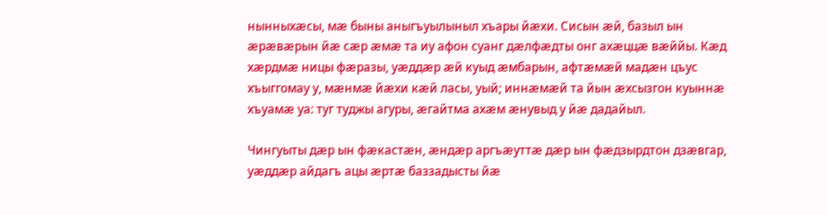нынныхæсы, мæ быны аныгъуылыныл хъары йæхи. Сисын æй, базыл ын æрæвæрын йæ сæр æмæ та иу афон суанг дæлфæдты онг ахæццæ вæййы. Кæд хæрдмæ ницы фæразы, уæддæр æй куыд æмбарын, афтæмæй мадæн цъус хъыггомау у, мæнмæ йæхи кæй ласы, уый; иннæмæй та йын æхсызгон куыннæ хъуамæ уа: туг туджы агуры, æгайтма ахæм æнувыд у йæ дадайыл.

Чингуыты дæр ын фæкастæн, æндæр аргъæуттæ дæр ын фæдзырдтон дзæвгар, уæддæр айдагъ ацы æртæ баззадысты йæ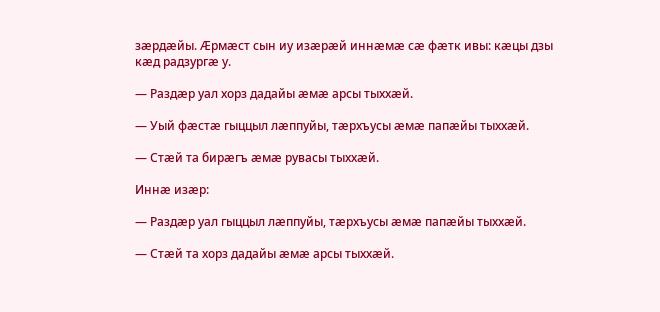зæрдæйы. Æрмæст сын иу изæрæй иннæмæ сæ фæтк ивы: кæцы дзы кæд радзургæ у.

— Раздæр уал хорз дадайы æмæ арсы тыххæй.

— Уый фæстæ гыццыл лæппуйы, тæрхъусы æмæ папæйы тыххæй.

— Стæй та бирæгъ æмæ рувасы тыххæй.

Иннæ изæр:

— Раздæр уал гыццыл лæппуйы, тæрхъусы æмæ папæйы тыххæй.

— Стæй та хорз дадайы æмæ арсы тыххæй.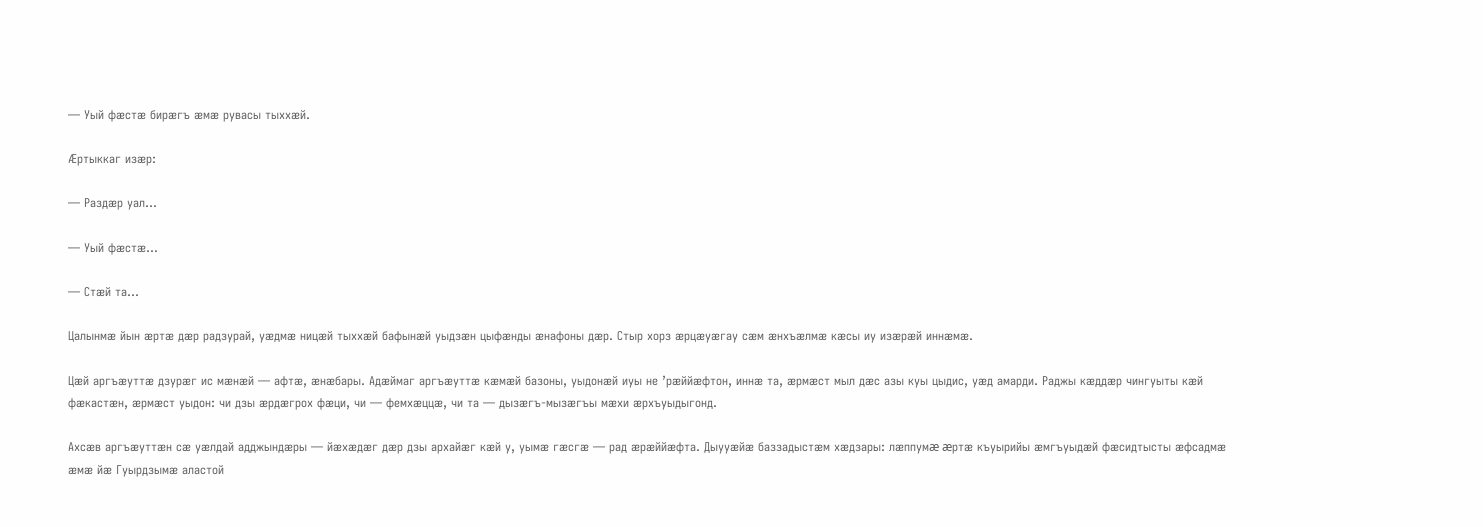— Уый фæстæ бирæгъ æмæ рувасы тыххæй.

Æртыккаг изæр:

— Раздæр уал...

— Уый фæстæ...

— Стæй та...

Цалынмæ йын æртæ дæр радзурай, уæдмæ ницæй тыххæй бафынæй уыдзæн цыфæнды æнафоны дæр. Стыр хорз æрцæуæгау сæм æнхъæлмæ кæсы иу изæрæй иннæмæ.

Цæй аргъæуттæ дзурæг ис мæнæй — афтæ, æнæбары. Адæймаг аргъæуттæ кæмæй базоны, уыдонæй иуы не ’рæййæфтон, иннæ та, æрмæст мыл дæс азы куы цыдис, уæд амарди. Раджы кæддæр чингуыты кæй фæкастæн, æрмæст уыдон: чи дзы æрдæгрох фæци, чи — фемхæццæ, чи та — дызæгъ-мызæгъы мæхи æрхъуыдыгонд.

Ахсæв аргъæуттæн сæ уæлдай адджындæры — йæхæдæг дæр дзы архайæг кæй у, уымæ гæсгæ — рад æрæййæфта. Дыууæйæ баззадыстæм хæдзары: лæппумæ æртæ къуырийы æмгъуыдæй фæсидтысты æфсадмæ æмæ йæ Гуырдзымæ аластой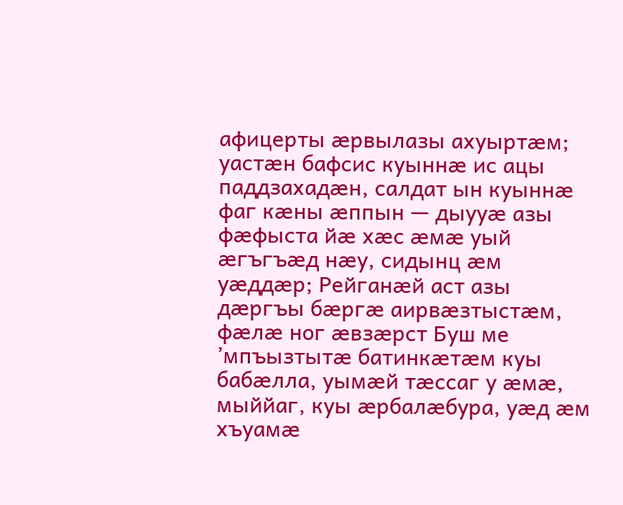афицерты æрвылазы ахуыртæм; уастæн бафсис куыннæ ис ацы паддзахадæн, салдат ын куыннæ фаг кæны æппын — дыууæ азы фæфыста йæ хæс æмæ уый æгъгъæд нæу, сидынц æм уæддæр; Рейганæй аст азы дæргъы бæргæ аирвæзтыстæм, фæлæ ног æвзæрст Буш ме ’мпъызтытæ батинкæтæм куы бабæлла, уымæй тæссаг у æмæ, мыййаг, куы æрбалæбура, уæд æм хъуамæ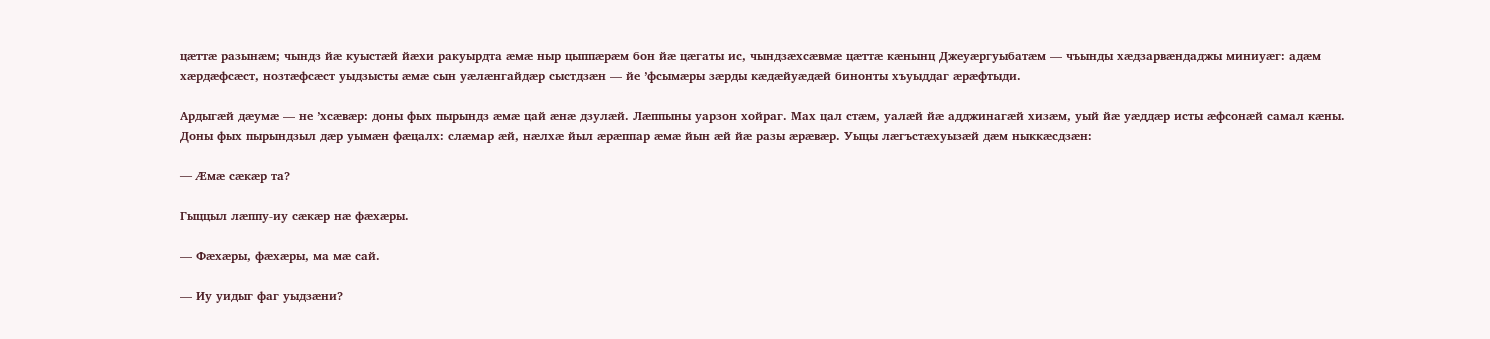цæттæ разынæм; чындз йæ куыстæй йæхи ракуырдта æмæ ныр цыппæрæм бон йæ цæгаты ис, чындзæхсæвмæ цæттæ кæнынц Джеуæргуыбатæм — чъынды хæдзарвæндаджы миниуæг: адæм хæрдæфсæст, нозтæфсæст уыдзысты æмæ сын уæлæнгайдæр сыстдзæн — йе ’фсымæры зæрды кæдæйуæдæй бинонты хъуыддаг æрæфтыди.

Ардыгæй дæумæ — не ’хсæвæр: доны фых пырындз æмæ цай æнæ дзулæй. Лæппыны уарзон хойраг. Мах цал стæм, уалæй йæ адджинагæй хизæм, уый йæ уæддæр исты æфсонæй самал кæны. Доны фых пырындзыл дæр уымæн фæцалх: слæмар æй, нæлхæ йыл æрæппар æмæ йын æй йæ разы æрæвæр. Уыцы лæгъстæхуызæй дæм ныккæсдзæн:

— Æмæ сæкæр та?

Гыццыл лæппу-иу сæкæр нæ фæхæры.

— Фæхæры, фæхæры, ма мæ сай.

— Иу уидыг фаг уыдзæни?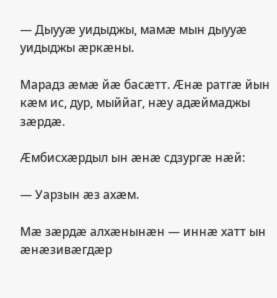— Дыууæ уидыджы, мамæ мын дыууæ уидыджы æркæны.

Марадз æмæ йæ басæтт. Æнæ ратгæ йын кæм ис, дур, мыййаг, нæу адæймаджы зæрдæ.

Æмбисхæрдыл ын æнæ сдзургæ нæй:

— Уарзын æз ахæм.

Мæ зæрдæ алхæнынæн — иннæ хатт ын æнæзивæгдæр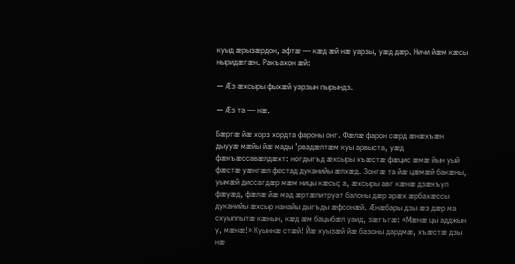куыд æрызæрдон, афтæ — кæд æй нæ уарзы, уæд дæр. Ничи йæм кæсы ныридæгæн. Ракъахон æй:

— Æз æхсыры фыхæй уарзын пырындз.

— Æз та — нæ.

Бæргæ йæ хорз хордта фароны онг. Фæлæ фарон сæрд æнæхъæн дыууæ мæйы йæ мады ’рвадæлтæм куы арвыста, уæд фæкъæссавæлдæхт: ногдыгъд æхсыры хъæстæ фæцис æмæ йын уый фæстæ уæнгæл фестад дуканийы æлхæд. Зонгæ та йæ цæмæй бакæны, уымæй диссагдæр мæм ницы кæсы; а, æхсыры авг кæнæ дзæкъул фæуæд, фæлæ йæ мад æртæлитруат балоны дæр арæх æрбахæссы дуканийы æхсыр нанайы дыгъды æфсонæй. Æнæбары дзы æз дæр ма схуыппытæ кæнын, кæд æм бацыбæл уаид, зæгъгæ: «Мæнæ цы адджын у, мæнæ!» Куыннæ стæй! Йæ хуызæй йæ базоны дардмæ, хъæстæ дзы нæ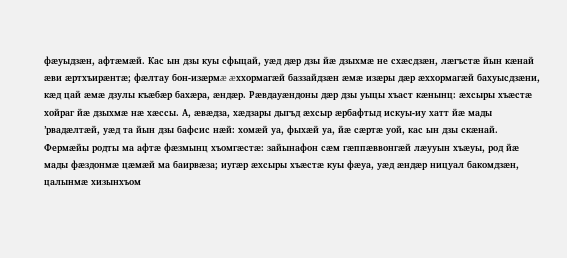фæуыдзæн, афтæмæй. Кас ын дзы куы сфыцай, уæд дæр дзы йæ дзыхмæ не схæсдзæн, лæгъстæ йын кæнай æви æртхъирæнтæ; фæлтау бон-изæрмæ æххормагæй баззайдзæн æмæ изæры дæр æххормагæй бахуысдзæни, кæд цай æмæ дзулы къæбæр бахæра, æндæр. Рæвдауæндоны дæр дзы уыцы хъаст кæнынц: æхсыры хъæстæ хойраг йæ дзыхмæ нæ хæссы. А, æвæдза, хæдзары дыгъд æхсыр æрбафтыд искуы-иу хатт йæ мады ’рвадæлтæй, уæд та йын дзы бафсис нæй: хомæй уа, фыхæй уа, йæ сæртæ уой, кас ын дзы скæнай. Фермæйы родты ма афтæ фæзмынц хъомгæстæ: зайынафон сæм гæппæввонгæй лæууын хъæуы, род йæ мады фæздонмæ цæмæй ма баирвæза; иугæр æхсыры хъæстæ куы фæуа, уæд æндæр ницуал бакомдзæн, цалынмæ хизынхъом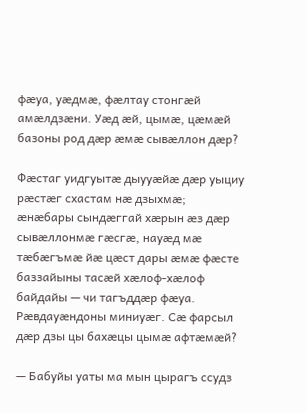фæуа, уæдмæ, фæлтау стонгæй амæлдзæни. Уæд æй, цымæ, цæмæй базоны род дæр æмæ сывæллон дæр?

Фæстаг уидгуытæ дыууæйæ дæр уыциу рæстæг схастам нæ дзыхмæ; æнæбары сындæггай хæрын æз дæр сывæллонмæ гæсгæ, науæд мæ тæбæгъмæ йæ цæст дары æмæ фæсте баззайыны тасæй хæлоф-хæлоф байдайы — чи тагъддæр фæуа. Рæвдауæндоны миниуæг. Сæ фарсыл дæр дзы цы бахæцы цымæ афтæмæй?

— Бабуйы уаты ма мын цырагъ ссудз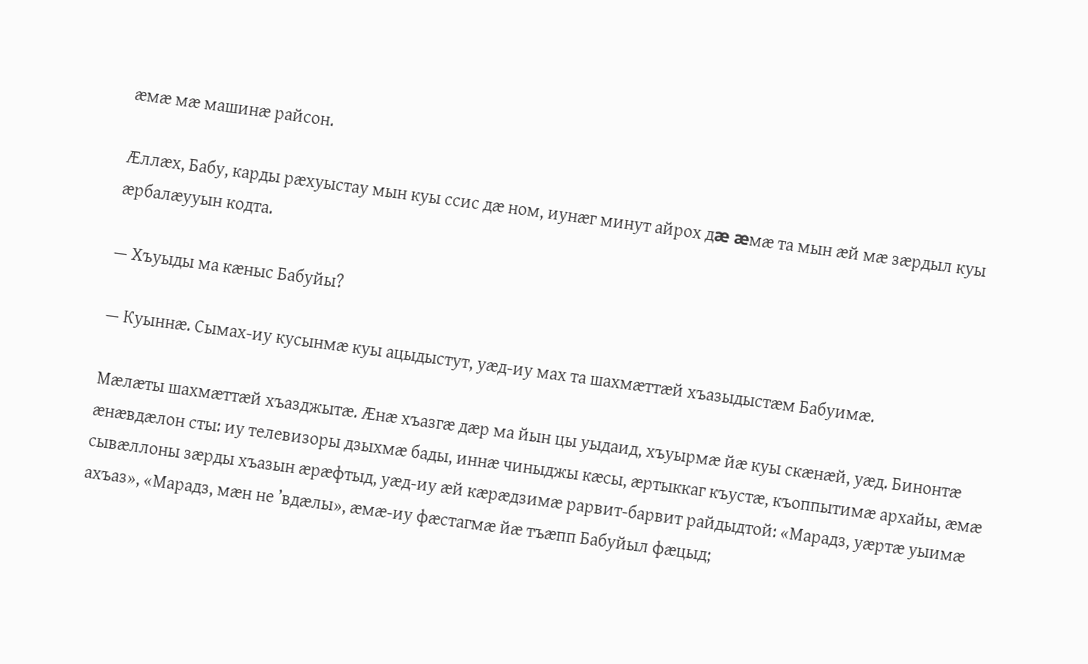æмæ мæ машинæ райсон.

Æллæх, Бабу, карды рæхуыстау мын куы ссис дæ ном, иунæг минут айрох дæ æмæ та мын æй мæ зæрдыл куы æрбалæууын кодта.

— Хъуыды ма кæныс Бабуйы?

— Куыннæ. Сымах-иу кусынмæ куы ацыдыстут, уæд-иу мах та шахмæттæй хъазыдыстæм Бабуимæ.

Мæлæты шахмæттæй хъазджытæ. Æнæ хъазгæ дæр ма йын цы уыдаид, хъуырмæ йæ куы скæнæй, уæд. Бинонтæ æнæвдæлон сты: иу телевизоры дзыхмæ бады, иннæ чиныджы кæсы, æртыккаг къустæ, къоппытимæ архайы, æмæ сывæллоны зæрды хъазын æрæфтыд, уæд-иу æй кæрæдзимæ рарвит-барвит райдыдтой: «Марадз, уæртæ уыимæ ахъаз», «Марадз, мæн не ’вдæлы», æмæ-иу фæстагмæ йæ тъæпп Бабуйыл фæцыд;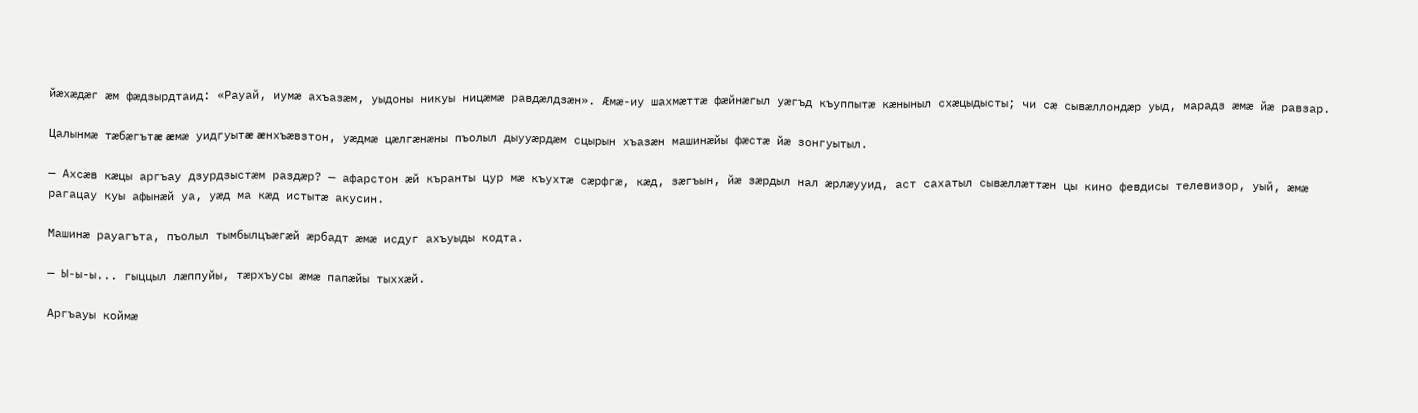йæхæдæг æм фæдзырдтаид: «Рауай, иумæ ахъазæм, уыдоны никуы ницæмæ равдæлдзæн». Æмæ-иу шахмæттæ фæйнæгыл уæгъд къуппытæ кæныныл схæцыдысты; чи сæ сывæллондæр уыд, марадз æмæ йæ равзар.

Цалынмæ тæбæгътæ æмæ уидгуытæ æнхъæвзтон, уæдмæ цæлгæнæны пъолыл дыууæрдæм сцырын хъазæн машинæйы фæстæ йæ зонгуытыл.

— Ахсæв кæцы аргъау дзурдзыстæм раздæр? — афарстон æй къранты цур мæ къухтæ сæрфгæ, кæд, зæгъын, йæ зæрдыл нал æрлæууид, аст сахатыл сывæллæттæн цы кино февдисы телевизор, уый, æмæ рагацау куы афынæй уа, уæд ма кæд истытæ акусин.

Машинæ рауагъта, пъолыл тымбылцъæгæй æрбадт æмæ исдуг ахъуыды кодта.

— Ы-ы-ы... гыццыл лæппуйы, тæрхъусы æмæ папæйы тыххæй.

Аргъауы коймæ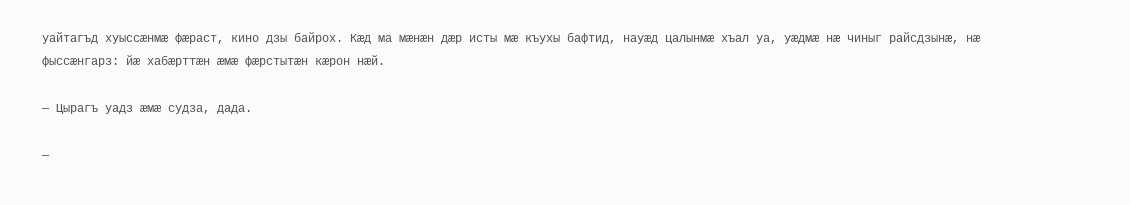уайтагъд хуыссæнмæ фæраст, кино дзы байрох. Кæд ма мæнæн дæр исты мæ къухы бафтид, науæд цалынмæ хъал уа, уæдмæ нæ чиныг райсдзынæ, нæ фыссæнгарз: йæ хабæрттæн æмæ фæрстытæн кæрон нæй.

— Цырагъ уадз æмæ судза, дада.

—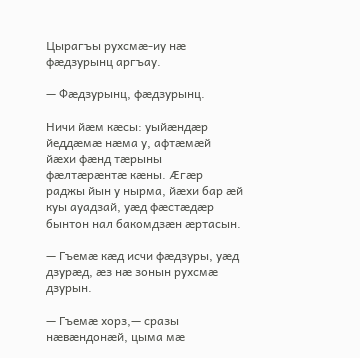Цырагъы рухсмæ-иу нæ фæдзурынц аргъау.

— Фæдзурынц, фæдзурынц.

Ничи йæм кæсы: уыйæндæр йеддæмæ нæма у, афтæмæй йæхи фæнд тæрыны фæлтæрæнтæ кæны. Æгæр раджы йын у нырма, йæхи бар æй куы ауадзай, уæд фæстæдæр бынтон нал бакомдзæн æртасын.

— Гъемæ кæд исчи фæдзуры, уæд дзурæд, æз нæ зонын рухсмæ дзурын.

— Гъемæ хорз,— сразы нæвæндонæй, цыма мæ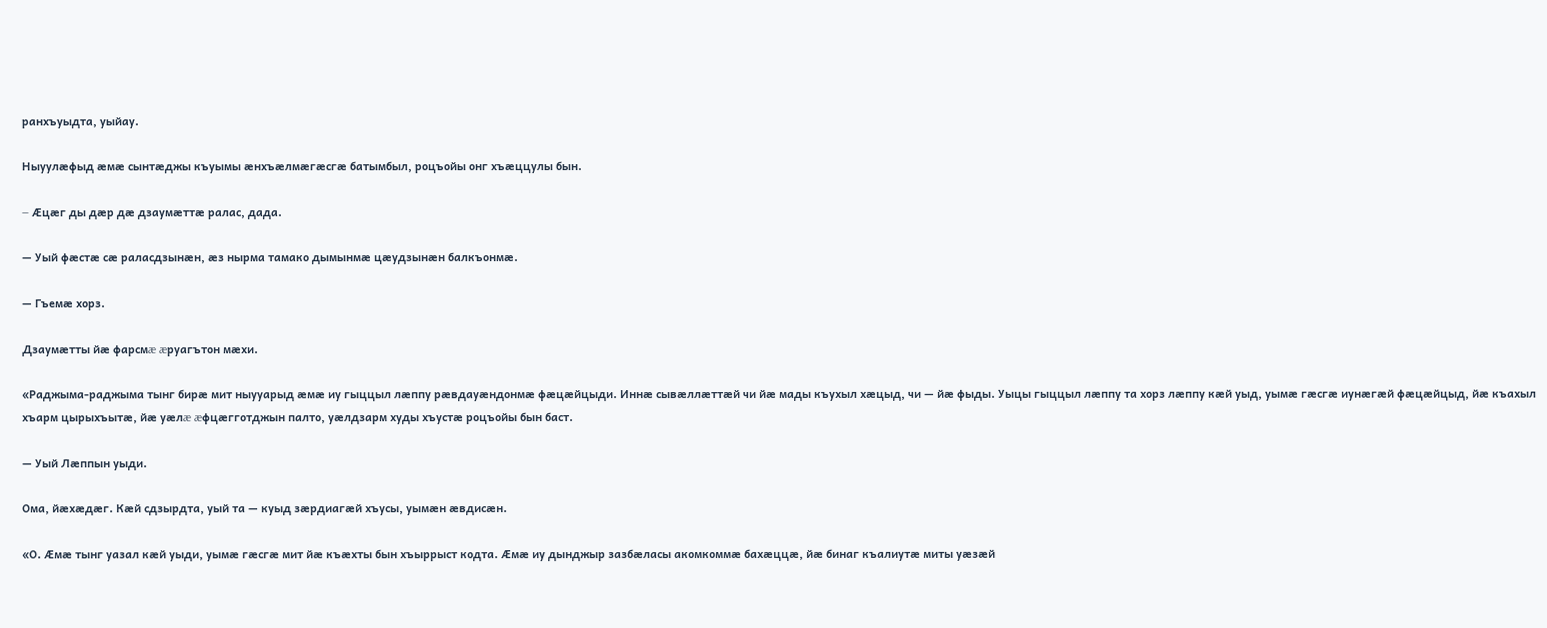ранхъуыдта, уыйау.

Ныуулæфыд æмæ сынтæджы къуымы æнхъæлмæгæсгæ батымбыл, роцъойы онг хъæццулы бын.

— Æцæг ды дæр дæ дзаумæттæ ралас, дада.

— Уый фæстæ сæ раласдзынæн, æз нырма тамако дымынмæ цæудзынæн балкъонмæ.

— Гъемæ хорз.

Дзаумæтты йæ фарсмæ æруагътон мæхи.

«Раджыма-раджыма тынг бирæ мит ныууарыд æмæ иу гыццыл лæппу рæвдауæндонмæ фæцæйцыди. Иннæ сывæллæттæй чи йæ мады къухыл хæцыд, чи — йæ фыды. Уыцы гыццыл лæппу та хорз лæппу кæй уыд, уымæ гæсгæ иунæгæй фæцæйцыд, йæ къахыл хъарм цырыхъытæ, йæ уæлæ æфцæгготджын палто, уæлдзарм худы хъустæ роцъойы бын баст.

— Уый Лæппын уыди.

Ома, йæхæдæг. Кæй сдзырдта, уый та — куыд зæрдиагæй хъусы, уымæн æвдисæн.

«О. Æмæ тынг уазал кæй уыди, уымæ гæсгæ мит йæ къæхты бын хъыррыст кодта. Æмæ иу дынджыр зазбæласы акомкоммæ бахæццæ, йæ бинаг къалиутæ миты уæзæй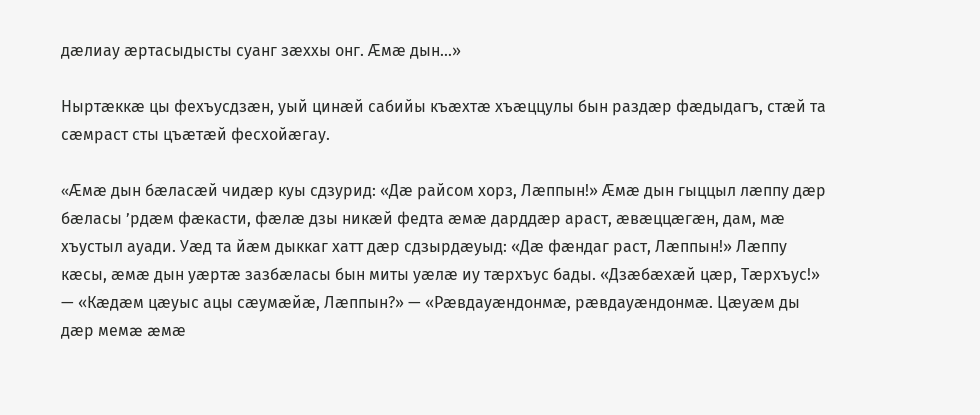дæлиау æртасыдысты суанг зæххы онг. Æмæ дын...»

Ныртæккæ цы фехъусдзæн, уый цинæй сабийы къæхтæ хъæццулы бын раздæр фæдыдагъ, стæй та сæмраст сты цъæтæй фесхойæгау.

«Æмæ дын бæласæй чидæр куы сдзурид: «Дæ райсом хорз, Лæппын!» Æмæ дын гыццыл лæппу дæр бæласы ’рдæм фæкасти, фæлæ дзы никæй федта æмæ дарддæр араст, æвæццæгæн, дам, мæ хъустыл ауади. Уæд та йæм дыккаг хатт дæр сдзырдæуыд: «Дæ фæндаг раст, Лæппын!» Лæппу кæсы, æмæ дын уæртæ зазбæласы бын миты уæлæ иу тæрхъус бады. «Дзæбæхæй цæр, Тæрхъус!» — «Кæдæм цæуыс ацы сæумæйæ, Лæппын?» — «Рæвдауæндонмæ, рæвдауæндонмæ. Цæуæм ды дæр мемæ æмæ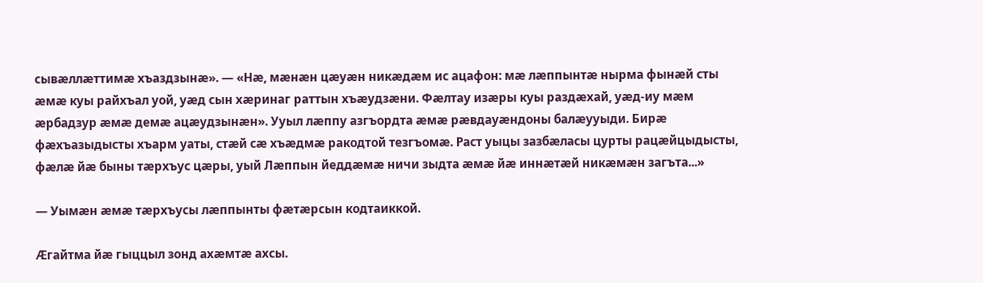сывæллæттимæ хъаздзынæ». — «Нæ, мæнæн цæуæн никæдæм ис ацафон: мæ лæппынтæ нырма фынæй сты æмæ куы райхъал уой, уæд сын хæринаг раттын хъæудзæни. Фæлтау изæры куы раздæхай, уæд-иу мæм æрбадзур æмæ демæ ацæудзынæн». Ууыл лæппу азгъордта æмæ рæвдауæндоны балæууыди. Бирæ фæхъазыдысты хъарм уаты, стæй сæ хъæдмæ ракодтой тезгъомæ. Раст уыцы зазбæласы цурты рацæйцыдысты, фæлæ йæ быны тæрхъус цæры, уый Лæппын йеддæмæ ничи зыдта æмæ йæ иннæтæй никæмæн загъта...»

— Уымæн æмæ тæрхъусы лæппынты фæтæрсын кодтаиккой.

Æгайтма йæ гыццыл зонд ахæмтæ ахсы.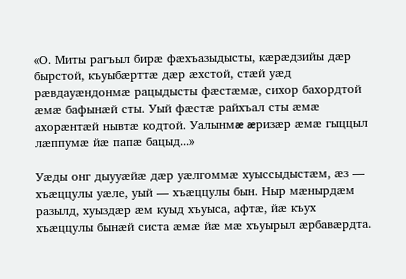«О. Миты рагъыл бирæ фæхъазыдысты, кæрæдзийы дæр бырстой, къуыбæрттæ дæр æхстой, стæй уæд рæвдауæндонмæ рацыдысты фæстæмæ, сихор бахордтой æмæ бафынæй сты. Уый фæстæ райхъал сты æмæ ахорæнтæй нывтæ кодтой. Уалынмæ æризæр æмæ гыццыл лæппумæ йæ папæ бацыд...»

Уæды онг дыууæйæ дæр уæлгоммæ хуыссыдыстæм, æз — хъæццулы уæле, уый — хъæццулы бын. Ныр мæнырдæм разылд, хуыздæр æм куыд хъуыса, афтæ, йæ къух хъæццулы бынæй систа æмæ йæ мæ хъуырыл æрбавæрдта.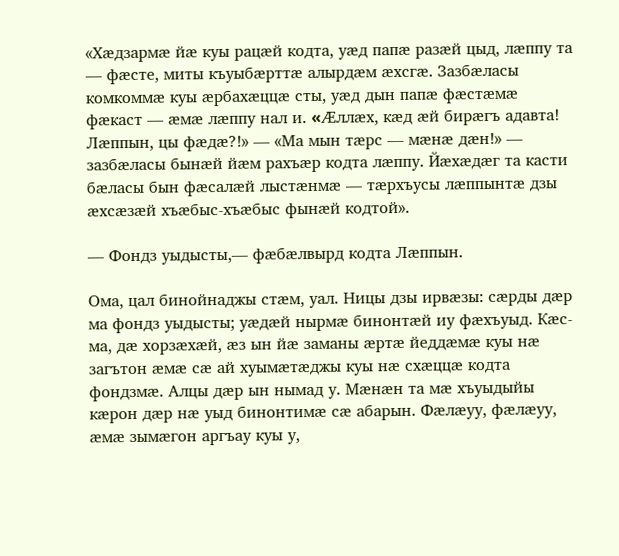«Хæдзармæ йæ куы рацæй кодта, уæд папæ разæй цыд, лæппу та — фæсте, миты къуыбæрттæ алырдæм æхсгæ. Зазбæласы комкоммæ куы æрбахæццæ сты, уæд дын папæ фæстæмæ фæкаст — æмæ лæппу нал и. «Æллæх, кæд æй бирæгъ адавта! Лæппын, цы фæдæ?!» — «Ма мын тæрс — мæнæ дæн!» — зазбæласы бынæй йæм рахъæр кодта лæппу. Йæхæдæг та касти бæласы бын фæсалæй лыстæнмæ — тæрхъусы лæппынтæ дзы æхсæзæй хъæбыс-хъæбыс фынæй кодтой».

— Фондз уыдысты,— фæбæлвырд кодта Лæппын.

Ома, цал бинойнаджы стæм, уал. Ницы дзы ирвæзы: сæрды дæр ма фондз уыдысты; уæдæй нырмæ бинонтæй иу фæхъуыд. Кæс-ма, дæ хорзæхæй, æз ын йæ заманы æртæ йеддæмæ куы нæ загътон æмæ сæ ай хуымæтæджы куы нæ схæццæ кодта фондзмæ. Алцы дæр ын нымад у. Мæнæн та мæ хъуыдыйы кæрон дæр нæ уыд бинонтимæ сæ абарын. Фæлæуу, фæлæуу, æмæ зымæгон аргъау куы у,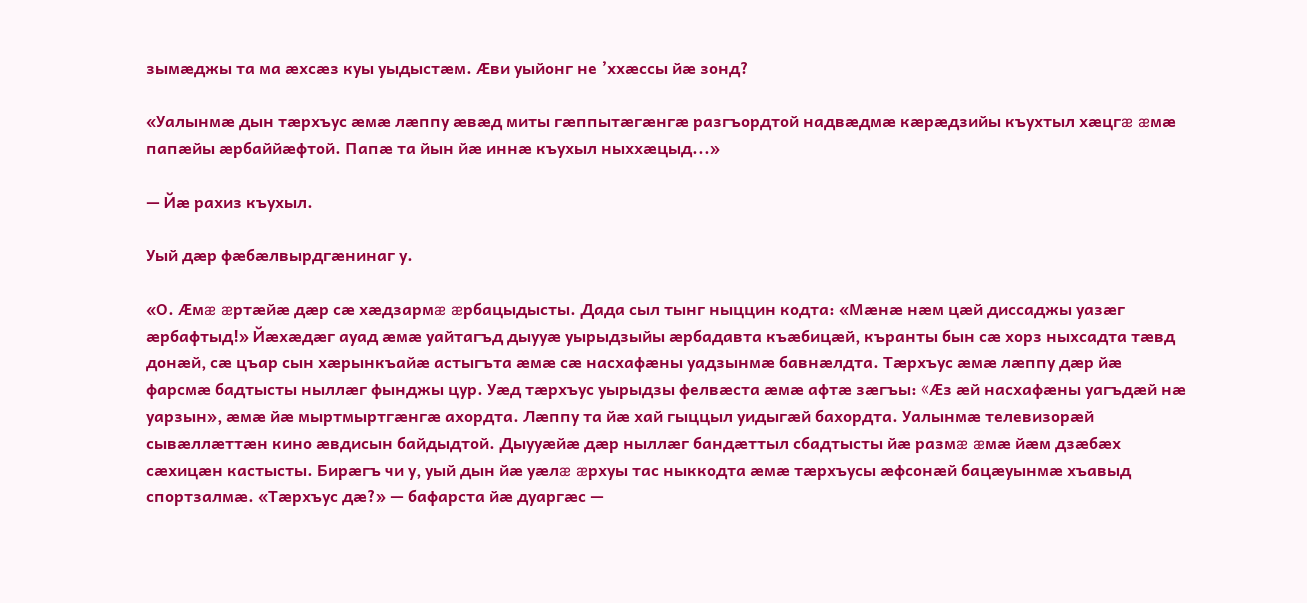зымæджы та ма æхсæз куы уыдыстæм. Æви уыйонг не ’ххæссы йæ зонд?

«Уалынмæ дын тæрхъус æмæ лæппу æвæд миты гæппытæгæнгæ разгъордтой надвæдмæ кæрæдзийы къухтыл хæцгæ æмæ папæйы æрбаййæфтой. Папæ та йын йæ иннæ къухыл ныххæцыд...»

— Йæ рахиз къухыл.

Уый дæр фæбæлвырдгæнинаг у.

«О. Æмæ æртæйæ дæр сæ хæдзармæ æрбацыдысты. Дада сыл тынг ныццин кодта: «Мæнæ нæм цæй диссаджы уазæг æрбафтыд!» Йæхæдæг ауад æмæ уайтагъд дыууæ уырыдзыйы æрбадавта къæбицæй, къранты бын сæ хорз ныхсадта тæвд донæй, сæ цъар сын хæрынкъайæ астыгъта æмæ сæ насхафæны уадзынмæ бавнæлдта. Тæрхъус æмæ лæппу дæр йæ фарсмæ бадтысты ныллæг фынджы цур. Уæд тæрхъус уырыдзы фелвæста æмæ афтæ зæгъы: «Æз æй насхафæны уагъдæй нæ уарзын», æмæ йæ мыртмыртгæнгæ ахордта. Лæппу та йæ хай гыццыл уидыгæй бахордта. Уалынмæ телевизорæй сывæллæттæн кино æвдисын байдыдтой. Дыууæйæ дæр ныллæг бандæттыл сбадтысты йæ размæ æмæ йæм дзæбæх сæхицæн кастысты. Бирæгъ чи у, уый дын йæ уæлæ æрхуы тас ныккодта æмæ тæрхъусы æфсонæй бацæуынмæ хъавыд спортзалмæ. «Тæрхъус дæ?» — бафарста йæ дуаргæс —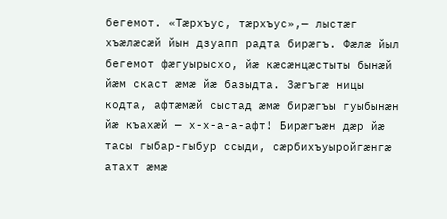бегемот. «Тæрхъус, тæрхъус»,— лыстæг хъæлæсæй йын дзуапп радта бирæгъ. Фæлæ йыл бегемот фæгуырысхо, йæ кæсæнцæстыты бынæй йæм скаст æмæ йæ базыдта. Зæгъгæ ницы кодта, афтæмæй сыстад æмæ бирæгъы гуыбынæн йæ къахæй — х-х-а-а-афт! Бирæгъæн дæр йæ тасы гыбар-гыбур ссыди, сæрбихъуыройгæнгæ атахт æмæ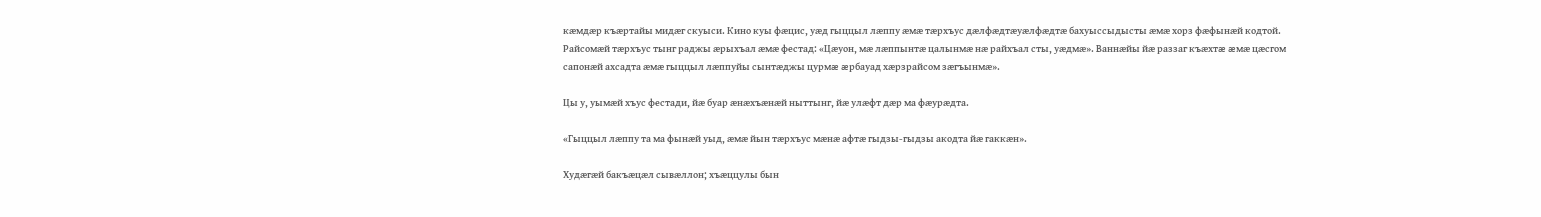кæмдæр къæртайы мидæг скуыси. Кино куы фæцис, уæд гыццыл лæппу æмæ тæрхъус дæлфæдтæуæлфæдтæ бахуыссыдысты æмæ хорз фæфынæй кодтой. Райсомæй тæрхъус тынг раджы æрыхъал æмæ фестад: «Цæуон, мæ лæппынтæ цалынмæ нæ райхъал сты, уæдмæ». Ваннæйы йæ раззаг къæхтæ æмæ цæсгом сапонæй ахсадта æмæ гыццыл лæппуйы сынтæджы цурмæ æрбауад хæрзрайсом зæгъынмæ».

Цы у, уымæй хъус фестади, йæ буар æнæхъæнæй ныттынг, йæ улæфт дæр ма фæурæдта.

«Гыццыл лæппу та ма фынæй уыд, æмæ йын тæрхъус мæнæ афтæ гыдзы-гыдзы акодта йæ гаккæн».

Худæгæй бакъæцæл сывæллон; хъæццулы бын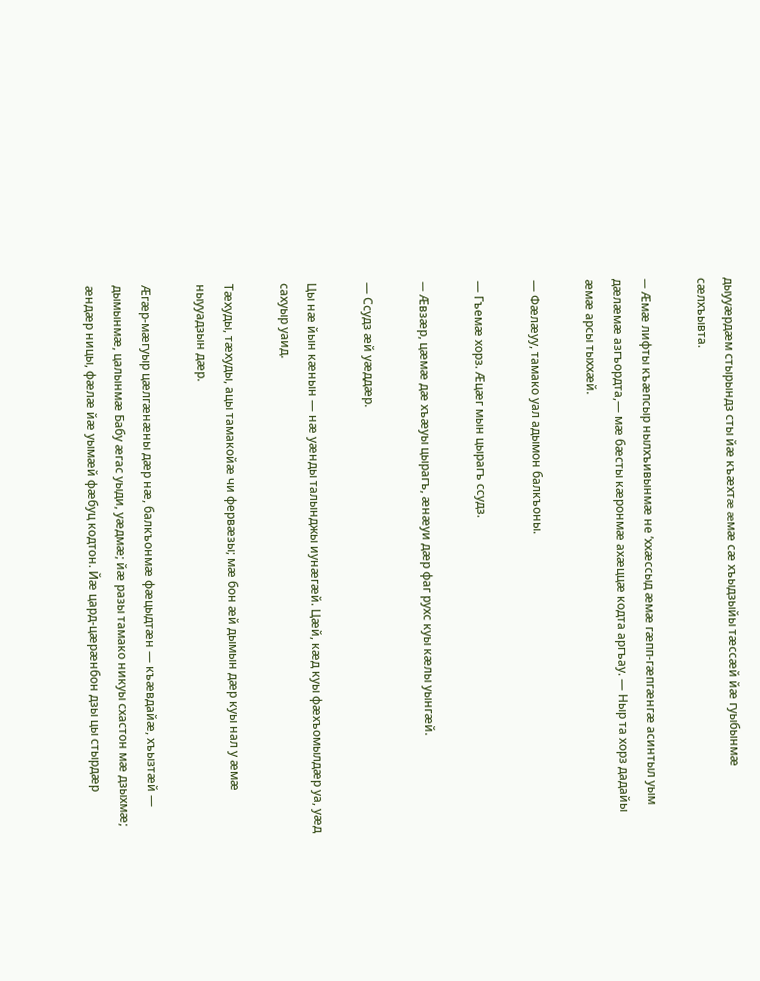дыууæрдæм стырындз сты йæ къæхтæ æмæ сæ хъыдзыйы тæссæй йæ гуыбынмæ сæлхъывта.

— Æмæ лифты къæпсыр нылхъивынмæ не ’ххæссыд æмæ гæпп-гæпгæнгæ асинтыл уым дæлæмæ азгъордта,— мæ бæсты кæронмæ ахæццæ кодта аргъау. — Ныр та хорз дадайы æмæ арсы тыххæй.

— Фæлæуу, тамако уал адымон балкъоны.

— Гъемæ хорз. Æцæг мын цырагъ ссудз.

— Æвзæр, цæмæ дæ хъæуы цырагъ, æнæуи дæр фаг рухс куы кæлы уынгæй.

— Ссудз æй уæддæр.

Цы нæ йын кæнын — нæ уæнды талынджы иунæгæй. Цæй, кæд куы фæхъомылдæр уа, уæд сахуыр уаид.

Тæхуды, тæхуды, ацы тамакойæ чи фервæзы; мæ бон æй дымын дæр куы нал у æмæ ныууадзын дæр.

Æгæр-мæгуыр цæлгæнæны дæр нæ, балкъонмæ фæцыдтæн — къæвдайæ, хъызтæй — дымынмæ, цалынмæ Бабу æгас уыди, уæдмæ; йæ разы тамако никуы схастон мæ дзыхмæ; æндæр ницы, фæлæ йæ уымæй фæбуц кодтон. Йæ цард-цæрæнбон дзы цы стырдæр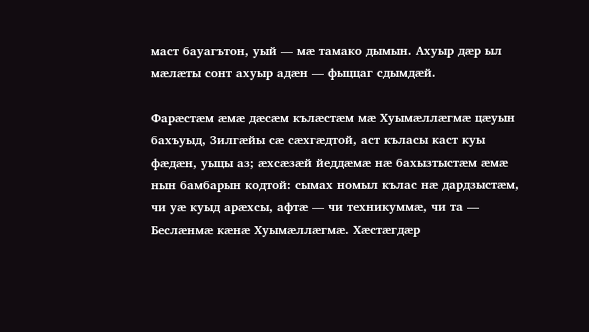маст бауагътон, уый — мæ тамако дымын. Ахуыр дæр ыл мæлæты сонт ахуыр адæн — фыццаг сдымдæй.

Фарæстæм æмæ дæсæм кълæстæм мæ Хуымæллæгмæ цæуын бахъуыд, Зилгæйы сæ сæхгæдтой, аст къласы каст куы фæдæн, уыцы аз; æхсæзæй йеддæмæ нæ бахызтыстæм æмæ нын бамбарын кодтой: сымах номыл кълас нæ дардзыстæм, чи уæ куыд арæхсы, афтæ — чи техникуммæ, чи та — Беслæнмæ кæнæ Хуымæллæгмæ. Хæстæгдæр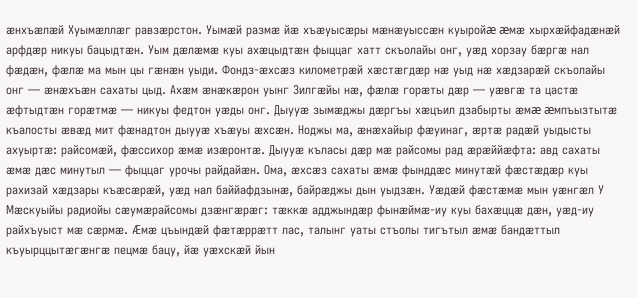æнхъæлæй Хуымæллæг равзæрстон. Уымæй размæ йæ хъæуысæры мæнæуыссæн куыройæ æмæ хырхæйфадæнæй арфдæр никуы бацыдтæн. Уым дæлæмæ куы ахæцыдтæн фыццаг хатт скъолайы онг, уæд хорзау бæргæ нал фæдæн, фæлæ ма мын цы гæнæн уыди. Фондз-æхсæз километрæй хæстæгдæр нæ уыд нæ хæдзарæй скъолайы онг — æнæхъæн сахаты цыд. Ахæм æнæкæрон уынг Зилгæйы нæ, фæлæ горæты дæр — уæвгæ та цастæ æфтыдтæн горæтмæ — никуы федтон уæды онг. Дыууæ зымæджы дæргъы хæцъил дзабырты æмæ æмпъызтытæ къалосты æвæд мит фæнадтон дыууæ хъæуы æхсæн. Ноджы ма, æнæхайыр фæуинаг, æртæ радæй уыдысты ахуыртæ: райсомæй, фæссихор æмæ изæронтæ. Дыууæ къласы дæр мæ райсомы рад æрæййæфта: авд сахаты æмæ дæс минутыл — фыццаг урочы райдайæн. Ома, æхсæз сахаты æмæ фынддæс минутæй фæстæдæр куы рахизай хæдзары къæсæрæй, уæд нал баййафдзынæ, байрæджы дын уыдзæн. Уæдæй фæстæмæ мын уæнгæл У Мæскуыйы радиойы сæумæрайсомы дзæнгæрæг: тæккæ адджындæр фынæймæ-иу куы бахæццæ дæн, уæд-иу райхъуыст мæ сæрмæ. Æмæ цъындæй фæтæррæтт лас, талынг уаты стъолы тигътыл æмæ бандæттыл къуырццытæгæнгæ пецмæ бацу, йæ уæхскæй йын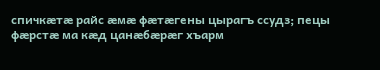спичкæтæ райс æмæ фæтæгены цырагъ ссудз; пецы фæрстæ ма кæд цанæбæрæг хъарм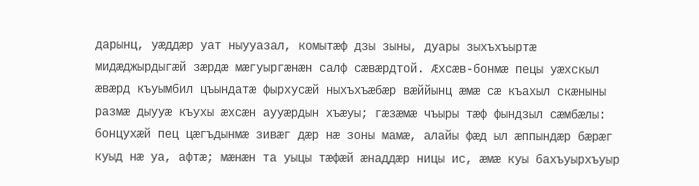дарынц, уæддæр уат ныууазал, комытæф дзы зыны, дуары зыхъхъыртæ мидæджырдыгæй зæрдæ мæгуыргæнæн салф сæвæрдтой. Æхсæв-бонмæ пецы уæхскыл æвæрд къуымбил цъындатæ фырхусæй ныхъхъæбæр вæййынц æмæ сæ къахыл скæныны размæ дыууæ къухы æхсæн аууæрдын хъæуы; гæзæмæ чъыры тæф фындзыл сæмбæлы: бонцухæй пец цæгъдынмæ зивæг дæр нæ зоны мамæ, алайы фæд ыл æппындæр бæрæг куыд нæ уа, афтæ; мæнæн та уыцы тæфæй æнаддæр ницы ис, æмæ куы бахъуырхъуыр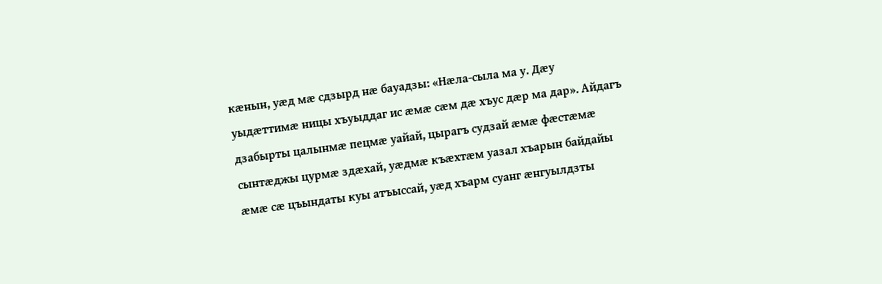кæнын, уæд мæ сдзырд нæ бауадзы: «Нæла-сыла ма у. Дæу уыдæттимæ ницы хъуыддаг ис æмæ сæм дæ хъус дæр ма дар». Айдагъ дзабырты цалынмæ пецмæ уайай, цырагъ судзай æмæ фæстæмæ сынтæджы цурмæ здæхай, уæдмæ къæхтæм уазал хъарын байдайы æмæ сæ цъындаты куы атъыссай, уæд хъарм суанг æнгуылдзты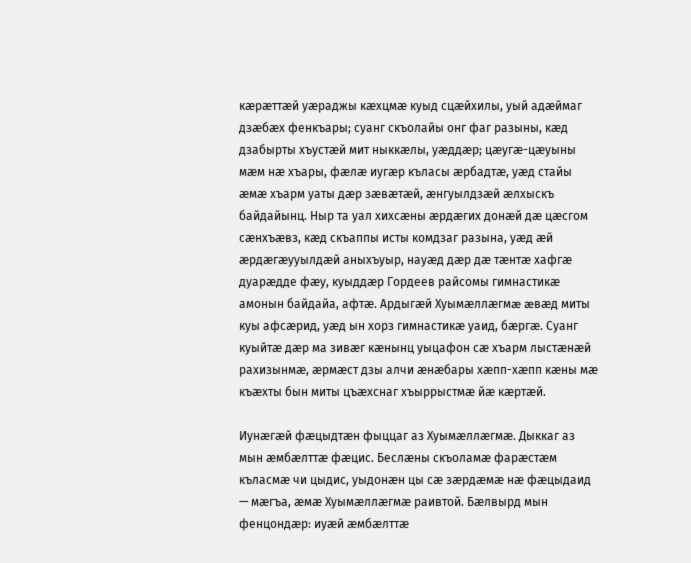кæрæттæй уæраджы кæхцмæ куыд сцæйхилы, уый адæймаг дзæбæх фенкъары; суанг скъолайы онг фаг разыны, кæд дзабырты хъустæй мит ныккæлы, уæддæр; цæугæ-цæуыны мæм нæ хъары, фæлæ иугæр къласы æрбадтæ, уæд стайы æмæ хъарм уаты дæр зæвæтæй, æнгуылдзæй æлхыскъ байдайынц. Ныр та уал хихсæны æрдæгих донæй дæ цæсгом сæнхъæвз, кæд скъаппы исты комдзаг разына, уæд æй æрдæгæууылдæй аныхъуыр, науæд дæр дæ тæнтæ хафгæ дуарæдде фæу, куыддæр Гордеев райсомы гимнастикæ амонын байдайа, афтæ. Ардыгæй Хуымæллæгмæ æвæд миты куы афсæрид, уæд ын хорз гимнастикæ уаид, бæргæ. Суанг куыйтæ дæр ма зивæг кæнынц уыцафон сæ хъарм лыстæнæй рахизынмæ, æрмæст дзы алчи æнæбары хæпп-хæпп кæны мæ къæхты бын миты цъæхснаг хъыррыстмæ йæ кæртæй.

Иунæгæй фæцыдтæн фыццаг аз Хуымæллæгмæ. Дыккаг аз мын æмбæлттæ фæцис. Беслæны скъоламæ фарæстæм къласмæ чи цыдис, уыдонæн цы сæ зæрдæмæ нæ фæцыдаид — мæгъа, æмæ Хуымæллæгмæ раивтой. Бæлвырд мын фенцондæр: иуæй æмбæлттæ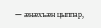— æнæхъæн цыппар,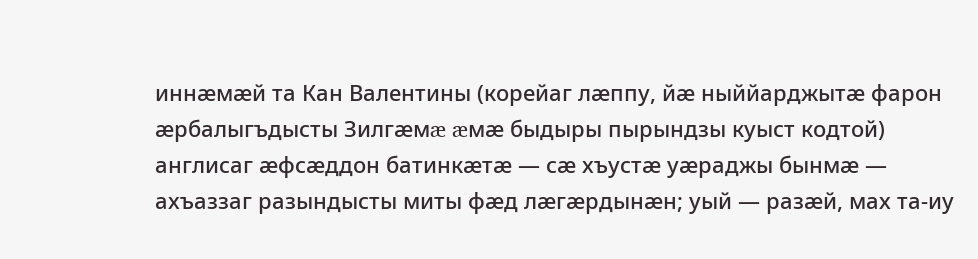иннæмæй та Кан Валентины (корейаг лæппу, йæ ныййарджытæ фарон æрбалыгъдысты Зилгæмæ æмæ быдыры пырындзы куыст кодтой) англисаг æфсæддон батинкæтæ — сæ хъустæ уæраджы бынмæ — ахъаззаг разындысты миты фæд лæгæрдынæн; уый — разæй, мах та-иу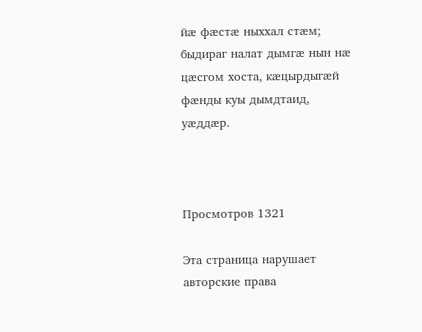йæ фæстæ ныххал стæм; быдираг налат дымгæ нын нæ цæсгом хоста, кæцырдыгæй фæнды куы дымдтаид, уæддæр.



Просмотров 1321

Эта страница нарушает авторские права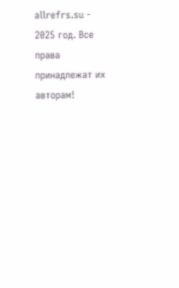allrefrs.su - 2025 год. Все права принадлежат их авторам!